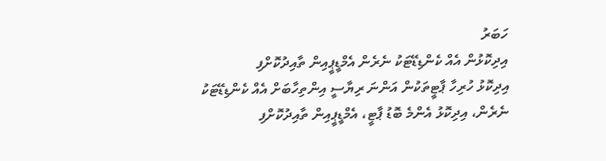ހަބަރު
އިދިކޮޅުން އެއް ކެންޑިޑޭޓަކު ނެރެން އެމްޑީޕީއިން ތާއިދުކޮށްފި
އިދިކޮޅު ހުރިހާ ޕާޓީތަކުން އަންނަ ރިޔާސީ އިންތިހާބަށް އެއް ކެންޑިޑޭޓަކު ނެރެން، އިދިކޮޅު އެންމެ ބޮޑު ޕާޓީ، އެމްޑީޕީއިން ތާއިދުކޮށްފި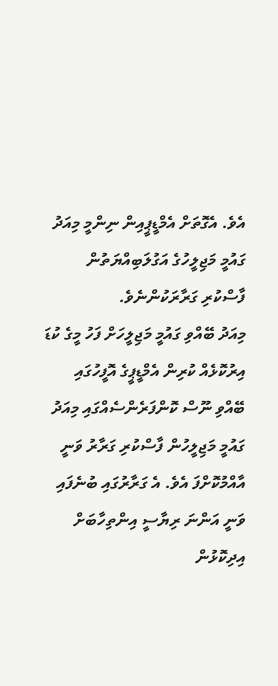އެވެ. އެގޮތަށް އެމްޑީޕީއިން ނިންމީ މިއަދު ގައުމީ މަޖިލީހުގެ އަގުލަބިއްޔަތުން ފާސްކުރި ގަރާރަކުންނެވެ.
މިއަދު ބޭއްވި ގައުމީ މަޖިލީހަށް ފަހު މީގެ ކުޑަ އިރުކޮޅެއް ކުރިން އެމްޑީޕީގެ އޮފީހުގައި ބޭއްވި ނޫސް ކޮންފަރެންސެއްގައި މިއަދު ގައުމީ މަޖިލީހުން ފާސްކުރި ގަރާރު ވަނީ އާއްމުކޮށްފަ އެވެ. އެ ގަރާރުގައި ބުނެފައި ވަނީ އަންނަ ރިޔާސީ އިންތިހާބަށް އިދިކޮޅުން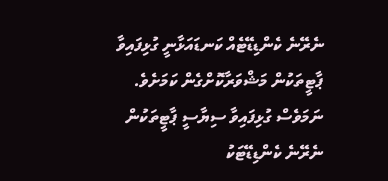ނެރޭނެ ކެންޑިޑޭޓެއް ކަނޑައަޅާނީ ގުޅިފައިވާ ޕާޓީތަކުން މަޝްވަރާކޮށްގެން ކަމަށެވެ. ނަމަވެސް ގުޅިފައިވާ ސިޔާސީ ޕާޓީތަކުން ނެރޭނެ ކެންޑިޑޭޓަކު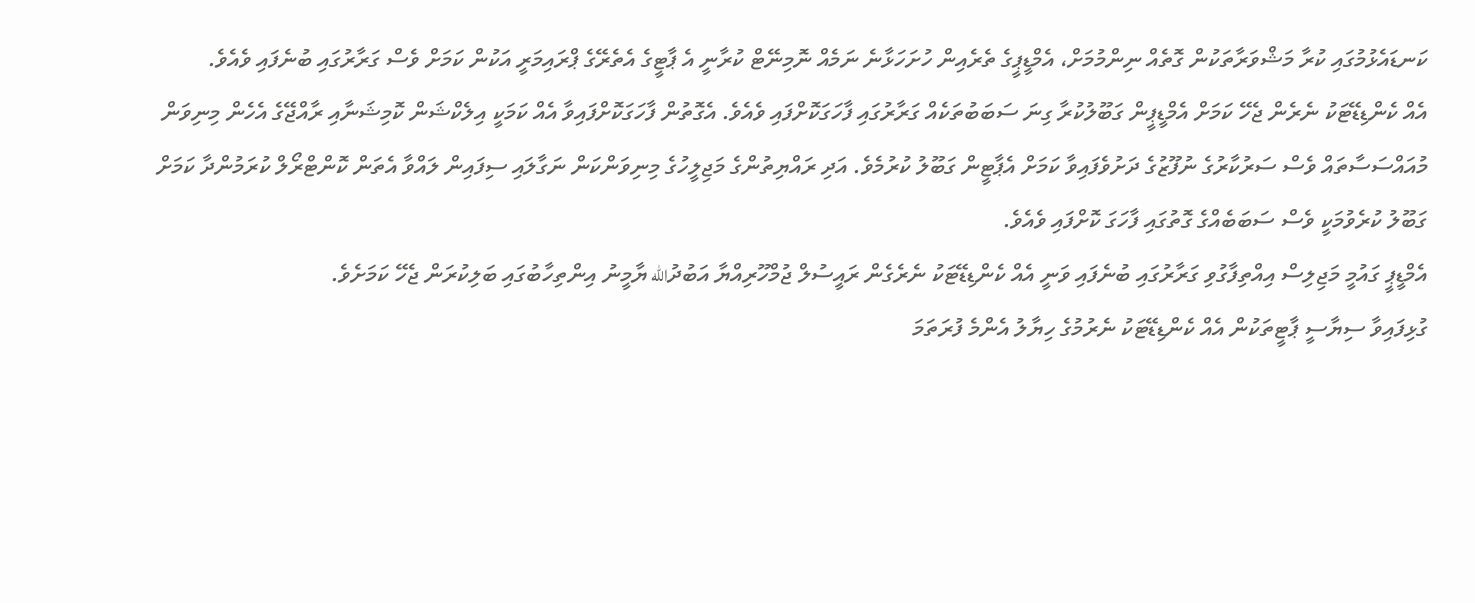ކަނޑައެޅުމުގައި ކުރާ މަޝްވަރާތަކުން ގޮތެއް ނިންމުމަށް، އެމްޑީޕީގެ ތެރެއިން ހުށަހަޅާނެ ނަމެއް ނޮމިނޭޓް ކުރާނީ އެ ޕާޓީގެ އެތެރޭގެ ޕްރައިމަރީ އަކުން ކަމަށް ވެސް ގަރާރުގައި ބުނެފައި ވެއެވެ.
އެއް ކެންޑިޑޭޓަކު ނެރެން ޖެހޭ ކަމަށް އެމްޑީޕީން ގަބޫލުކުރާ ގިނަ ސަބަބުތަކެއް ގަރާރުގައި ފާހަގަކޮށްފައި ވެއެވެ. އެގޮތުން ފާހަގަކޮށްފައިވާ އެއް ކަމަކީ އިލެކްޝަން ކޮމިޝަނާއި ރާއްޖޭގެ އެހެން މިނިވަން މުއައްސަސާތައް ވެސް ސަރުކާރުގެ ނުފޫޒުގެ ދަށުވެފައިވާ ކަމަށް އެޕާޓީން ގަބޫލު ކުރުމެވެ. އަދި ރައްޔިތުންގެ މަޖިލީހުގެ މިނިވަންކަން ނަގާލައި ސިފައިން ލައްވާ އެތަން ކޮންޓްރޯލް ކުރަމުންދާ ކަމަށް ގަބޫލު ކުރެވުމަކީ ވެސް ސަބަބެއްގެ ގޮތުގައި ފާހަގަ ކޮށްފައި ވެއެވެ.
އެމްޑީޕީ ގައުމީ މަޖިލިސް އިއްތިފާގުވި ގަރާރުގައި ބުނެފައި ވަނީ އެއް ކެންޑިޑޭޓަކު ނެރެގެން ރައީސުލް ޖުމްހޫރިއްޔާ އަބުދުالله ޔާމީނު އިންތިހާބުގައި ބަލިކުރަން ޖެހޭ ކަމަށެވެ.
ގުޅިފައިވާ ސިޔާސީ ޕާޓީތަކުން އެއް ކެންޑިޑޭޓަކު ނެރުމުގެ ހިޔާލު އެންމެ ފުރަތަމަ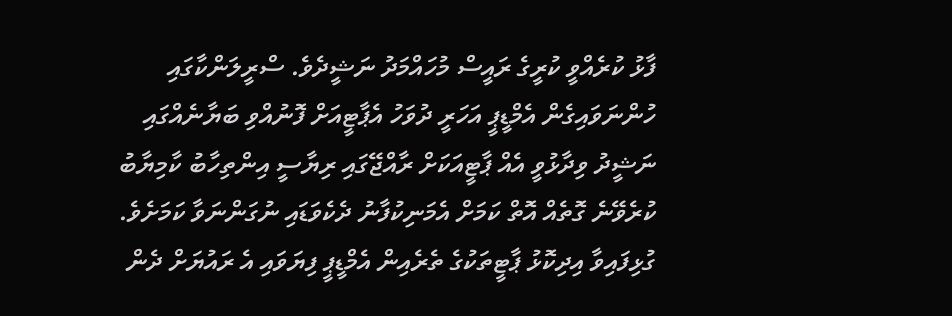ފާޅު ކުރެއްވީ ކުރީގެ ރައީސް މުހައްމަދު ނަޝީދެވެ. ސްރީލަންކާގައި ހުންނަވައިގެން އެމްޑީޕީ އަހަރީ ދުވަހު އެޕާޓީއަށް ފޮނުއްވި ބަޔާނެއްގައި ނަޝީދު ވިދާޅުވީ އެއް ޕާޓީއަކަށް ރާއްޖޭގައި ރިޔާސީ އިންތިހާބު ކާމިޔާބު ކުރެވޭނެ ގޮތެއް އޮތް ކަމަށް އެމަނިކުފާނު ދެކެވަޑައި ނުގަންނަވާ ކަމަށެވެ.
ގުޅިފައިވާ އިދިކޮޅު ޕާޓީތަކުގެ ތެރެއިން އެމްޑީޕީ ފިޔަވައި އެ ރައުޔަށް ދެން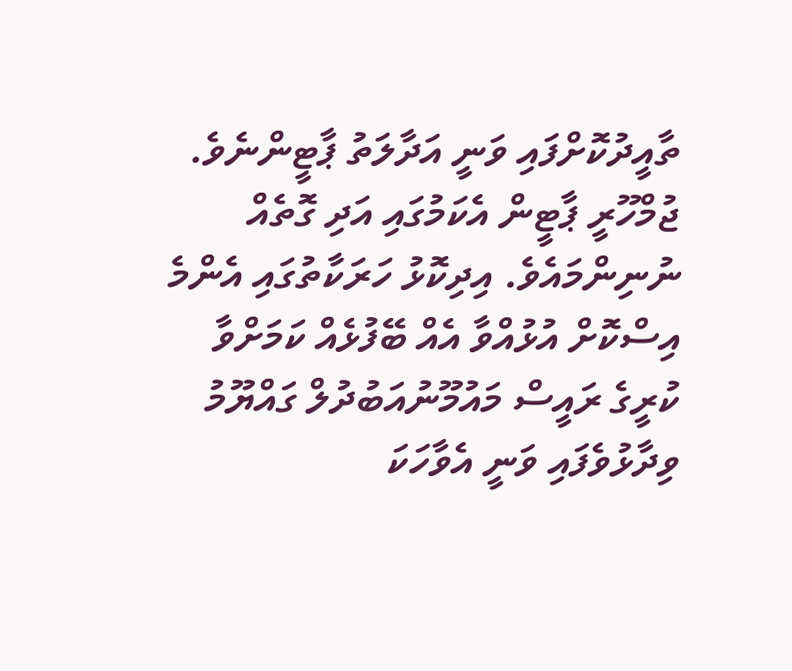ތާއީދުކޮށްފައި ވަނީ އަދާލަތު ޕާޓީންނެވެ. ޖުމްހޫރީ ޕާޓީން އެކަމުގައި އަދި ގޮތެއް ނުނިންމައެވެ. އިދިކޮޅު ހަރަކާތުގައި އެންމެ އިސްކޮށް އުޅުއްވާ އެއް ބޭފުޅެއް ކަމަށްވާ ކުރީގެ ރައީސް މައުމޫނުއަބުދުލް ގައްޔޫމު ވިދާޅުވެފައި ވަނީ އެވާހަކަ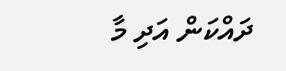ދައްކަން އަދި މާ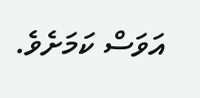އަވަސް ކަމަށެވެ.